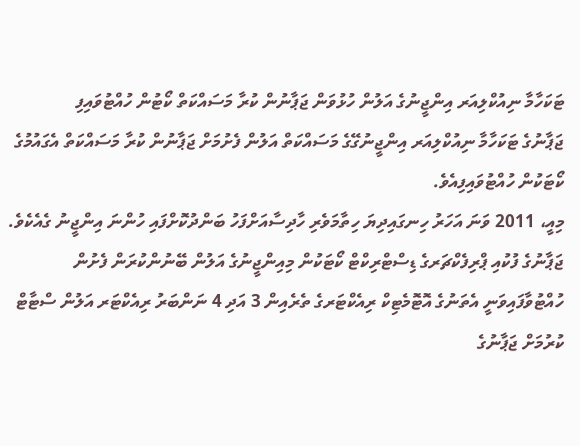ޓަކަހާމާ ނިއުކްލިއަރ އިންޖީނުގެ އަލުން ހުޅުވަން ޖަޕާނުން ކުރާ މަސައްކަތް ކޯޓުން ހުއްޓުވައިފި
ޖަޕާނުގެ ޓަކަހާމާ ނިއުކްލިއަރ އިންޖީނުގޭގެ މަސައްކަތް އަލުން ފެށުމަށް ޖަޕާނުން ކުރާ މަސައްކަތް އެގައުމުގެ ކޯޓަކުން ހުއްޓުވައިފިއެވެ.
މިއީ، 2011 ވަނަ އަހަރު ހިނގައިދިޔަ ހިތާމަވެރި ހާދިސާއަށްފަހު ބަންދުކޮށްފައި ހުންނަ އިންޖީނު ގެއެކެވެ.
ޖަޕާނުގެ ފުކުއި ޕްރިފެކްޗަރގެ ޑިސްޓްރިކްޓް ކޯޓަކުން މިއިންޖީނުގެ އަލުން ބޭނުންކުރަން ފެށުން ހުއްޓުވާފައިވަނީ އެތަނުގެ އޮޓޮމެޓިކް ރިއެކްޓަރގެ ތެރެއިން 3 އަދި 4 ނަންބަރު ރިއެކްޓަރ އަލުން ސްޓާޓް ކުރުމަށް ޖަޕާނުގެ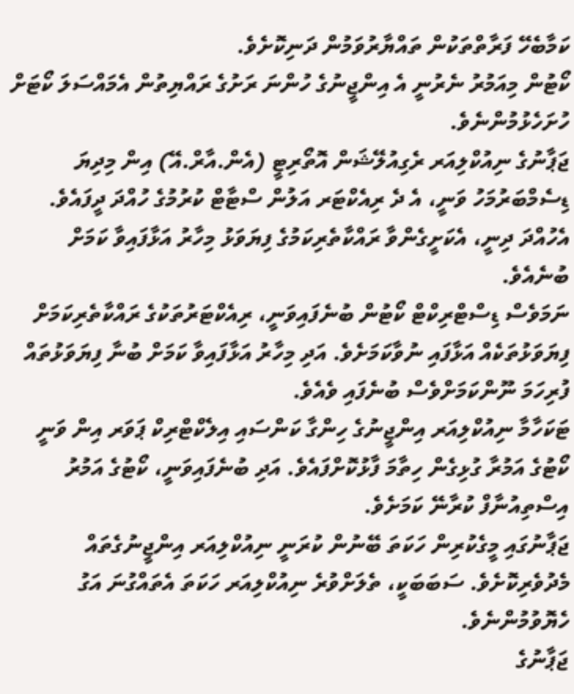ކަމާބެހޭ ފަރާތްތަކުން ތައްޔާރުވަމުން ދަނިކޮށެވެ.
ކޯޓުން މިއަމުރު ނެރުނީ އެ އިންޖީނުގެ ހުންނަ ރަށުގެ ރައްޔިތުން އެމައްސަލަ ކޯޓަށް ހުށަހެޅުމުންނެވެ.
ޖަޕާނުގެ ނިއުކްލިއަރ ރެގިއުލޭޝަން އޮތޯރިޓީ (އެން.އާރް.އޭ) އިން މިދިޔަ ޑިސެމްބަރުމަހު ވަނީ، އެ ދެ ރިއެކްޓަރ އަލުން ސްޓާޓް ކުރުމުގެ ހުއްދަ ދީފައެވެ. އެހުއްދަ ދިނީ، އެކަށީގެންވާ ރައްކާތެރިކަމުގެ ފިޔަވަޅު މިހާރު އަޅާފައިވާ ކަމަށް ބުނެއެވެ.
ނަމަވެސް ޑިސްޓްރިކްޓް ކޯޓުން ބުނެފައިވަނީ، ރިއެކްޓަރުތަކުގެ ރައްކާތެރިކަމަށް ފިޔަވަޅުތަކެއް އަޅާފައި ނުވާކަމަށެވެ. އަދި މިހާރު އަޅާފައިވާ ކަމަށް ބުނާ ފިޔަވަޅުތައް ފުރިހަމަ ނޫންކަމަށްވެސް ބުނެފައި ވެއެވެ.
ޓަކަހާމާ ނިއުކްލިއަރ އިންޖީނުގެ ހިންގާ ކަންސައި އިލެކްޓްރިކް ޕަވަރ އިން ވަނީ ކޯޓުގެ އަމުރާ ގުޅިގެން ހިތާމަ ފާޅުކޮށްފައެވެ. އަދި ބުނެފައިވަނީ، ކޯޓުގެ އަމުރު އިސްތިއުނާފް ކުރާނޭ ކަމަށެވެ.
ޖަޕާނުގައި މީގެކުރިން ހަކަތަ ބޭނުން ކުރަނީ ނިއުކްލިއަރ އިންޖީނުގެތައް މެދުވެރިކޮށެވެ. ސަބަބަކީ، ތެލަށްވުރެ ނިއުކްލިއަރ ހަކަތަ އެތައްގުނަ އަގު ހެޔޮވުމުންނެވެ.
ޖަޕާނުގެ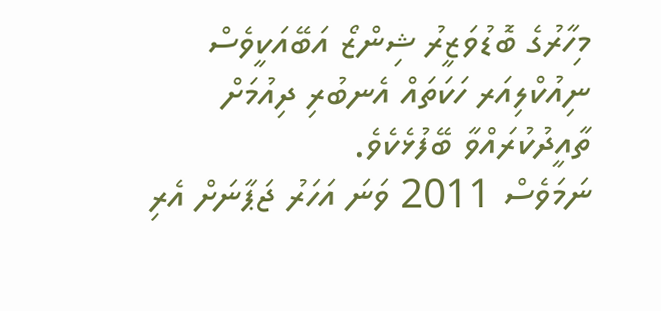މިހާރުގެ ބޮޑުވަޒީރު ޝިންޒޯ އަބޭއަކީވެސް ނިއުކްލިއަރ ހަކަތައް އެނބުރި ދިއުމަށް ތާއީދުކުރައްވާ ބޭފުޅެކެވެ.
ނަމަވެސް 2011 ވަނަ އަހަރު ޖަޕާނަށް އެރި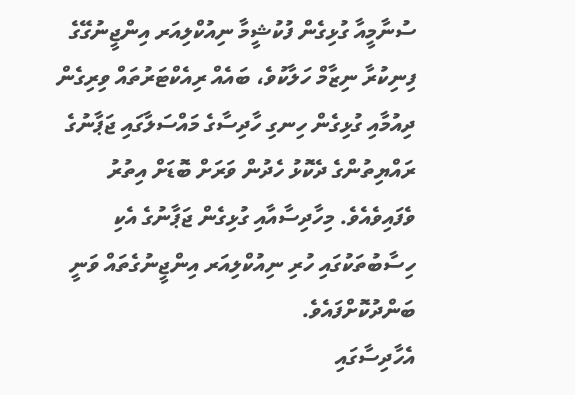ސުނާމީއާ ގުޅިގެން ފުކުޝީމާ ނިއުކްލިއަރ އިންޖީނުގޭގެ ފިނިކުރާ ނިޒާމް ހަލާކުވެ، ބައެއް ރިއެކްޓަރުތައް ވިރިގެން ދިއުމާއި ގުޅިގެން ހިނގި ހާދިސާގެ މައްސަލާގައި ޖަޕާނުގެ ރައްޔިތުންގެ ދެކޮޅު ހެދުން ވަރަށް ބޮޑަށް އިތުރު ވެފައިވެއެވެ. މިހާދިސާއާއި ގުޅިގެން ޖަޕާނުގެ އެކި ހިސާބުތަކުގައި ހުރި ނިއުކްލިއަރ އިންޖީނުގެތައް ވަނީ ބަންދުކޮށްފައެވެ.
އެހާދިސާގައި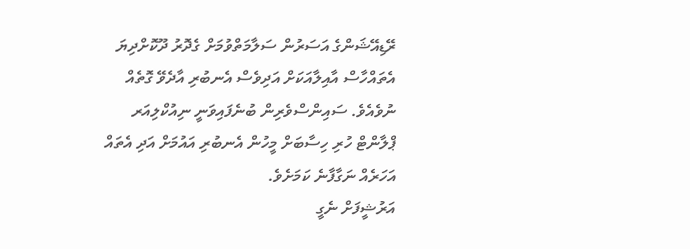ރޭޑިއޭޝަންގެ އަސަރުން ސަލާމަތްވުމަށް ގެދޮރު ދޫކޮށްދިޔަ އެތައްހާސް އާއިލާއަކަށް އަދިވެސް އެނބުރި އާދެވޭ ގޮތެއް ނުވެއެވެ. ސައިންސްވެރިން ބުނެފައިވަނީ ނިއުކްލިއަރ ޕްލާންޓް ހުރި ހިސާބަށް މީހުން އެނބުރި އައުމަށް އަދި އެތައް އަހަރެއް ނަގާފާނެ ކަމަށެވެ.
އަރުޝީފަށް ނެގީ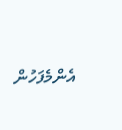އެންމެފަހުން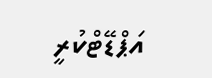އަޕްޑޭޓްކުރީ